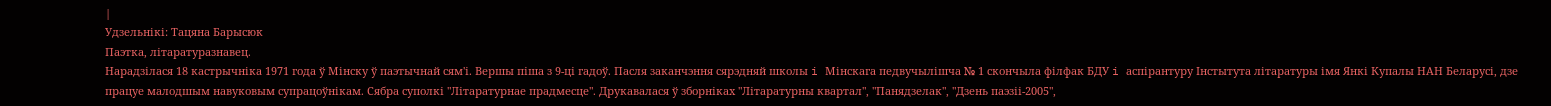|
Удзельнiкi: Тацяна Барысюк
Паэтка, літаратуразнавец.
Нарадзілася 18 кастрычнiка 1971 года ў Мiнску ў паэтычнай сям'і. Вершы піша з 9-ці гадоў. Пасля заканчэння сярэдняй школы i Мiнскага педвучылiшча № 1 скончыла фiлфак БДУ i аспiрантуру Iнстытута лiтаратуры iмя Янкi Купалы НАН Беларусi, дзе працуе малодшым навуковым супрацоўнiкам. Сябра суполкі "Літаратурнае прадмесце". Друкавалася ў зборніках "Літаратурны квартал", "Панядзелак", "Дзень паэзіі-2005",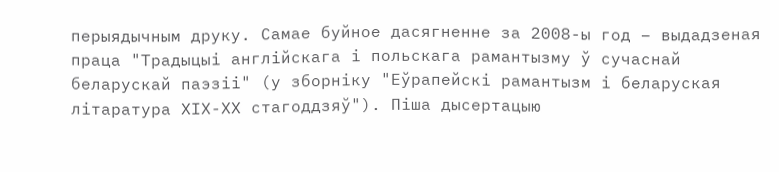перыядычным друку. Самае буйное дасягненне за 2008-ы год – выдадзеная праца "Традыцыі англійскага і польскага рамантызму ў сучаснай беларускай паэзіі" (у зборніку "Еўрапейскі рамантызм і беларуская літаратура ХІХ-ХХ стагоддзяў"). Піша дысертацыю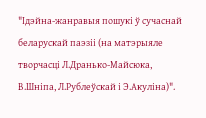"Ідэйна-жанравыя пошукі ў сучаснай беларускай паэзіі (на матэрыяле творчасці Л.Дранько-Майсюка, В.Шніпа, Л.Рублеўскай і Э.Акуліна)".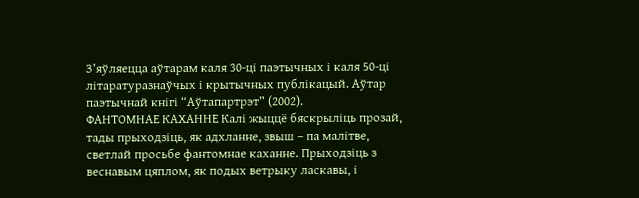З’яўляецца аўтарам каля 30-ці паэтычных і каля 50-ці літаратуразнаўчых і крытычных публікацый. Аўтар паэтычнай кнігі “Аўтапартрэт” (2002).
ФАНТОМНАЕ КАХАННЕ Калі жыццё бяскрыліць прозай, тады прыходзіць, як адхланне, звыш – па малітве, светлай просьбе фантомнае каханне. Прыходзіць з веснавым цяплом, як подых ветрыку ласкавы, і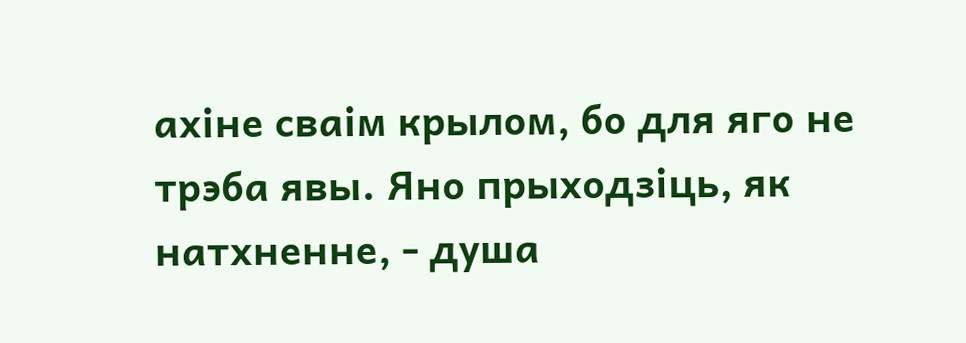ахіне сваім крылом, бо для яго не трэба явы. Яно прыходзіць, як натхненне, - душа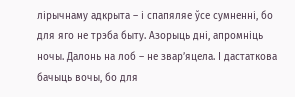лірычнаму адкрыта – і спапяляе ўсе сумненні, бо для яго не трэба быту. Азорыць дні, апромніць ночы. Далонь на лоб – не звар’яцела. І дастаткова бачыць вочы, бо для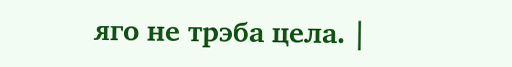яго не трэба цела. |